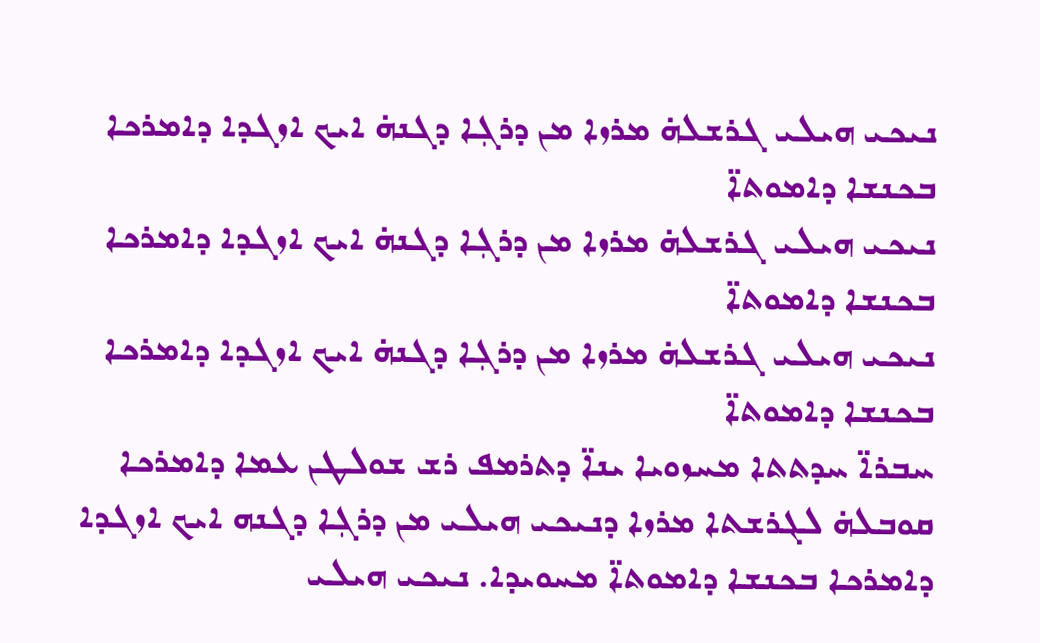ܢܝܟܝ ܗܝܠܝ ܓܪܫܠܗ̇ ܡܪܙܐ ܡܢ ܕܪܓܼܐ ܕܓܢܗ̇ ܐܝܟ ܐܙܓܕܐ ܕܐܡܪܟܐ ܒܟܢܫܐ ܕܐܡܘܬܐ̈
ܢܝܟܝ ܗܝܠܝ ܓܪܫܠܗ̇ ܡܪܙܐ ܡܢ ܕܪܓܼܐ ܕܓܢܗ̇ ܐܝܟ ܐܙܓܕܐ ܕܐܡܪܟܐ ܒܟܢܫܐ ܕܐܡܘܬܐ̈
ܢܝܟܝ ܗܝܠܝ ܓܪܫܠܗ̇ ܡܪܙܐ ܡܢ ܕܪܓܼܐ ܕܓܢܗ̇ ܐܝܟ ܐܙܓܕܐ ܕܐܡܪܟܐ ܒܟܢܫܐ ܕܐܡܘܬܐ̈
ܚܒܪܐ̈ ܚܕܬܬܐ ܡܚܙܘܝܐ ܝܢܐ̈ ܕܬܪܡܦ ܪܫ ܫܘܠܛܢ ܥܡܐ ܕܐܡܪܟܐ ܩܘܒܠܗ̇ ܠܓܪܫܬܐ ܡܪܙܐ ܕܢܝܟܝ ܗܝܠܝ ܡܢ ܕܪܓܼܐ ܕܓܢܗ ܐܝܟ ܐܙܓܕܐ ܕܐܡܪܟܐ ܒܟܢܫܐ ܕܐܡܘܬܐ̈ ܡܚܘܝܕܐ. ܢܝܟܝ ܗܝܠܝ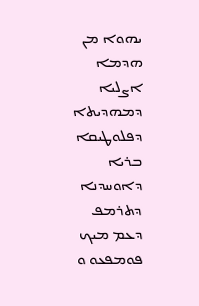ܝܗܘܐ ܡܢ ܗܕܡܐ ܐܨܠܝܐ ܕܡܗܕܝܬܐ ܕܦܠܘܛܝܩܐ ܒܪܝܐ ܕܐܘܚܕܢܐ ܕܬܪܡܦ ܕܥܡ ܡܝܟ ܦܘܡܦܥܘ ܘ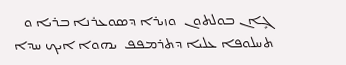ܓܻܐܢ ܒܘܠܬܘܢ  ܘܙܝܪܐ ܕܣܘܥܪܢܐ ܒܪܝܐ ܘ ܬܚܠܘܦܐ ܥܠܝܐ ܕܬܪܡܦܦ  ܝܗܘܐ ܐܝܟ ܚܕܐ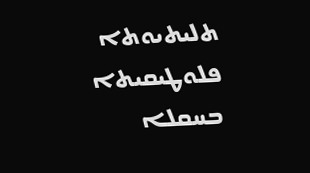ܬܠܝܬܝܘܬܐ ܦܠܘܛܝܩܝܬܐ ܒܚܩܠܐ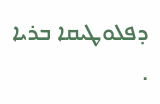ܕܦܠܘܛܝܩܐ ܒܪܝܐ .